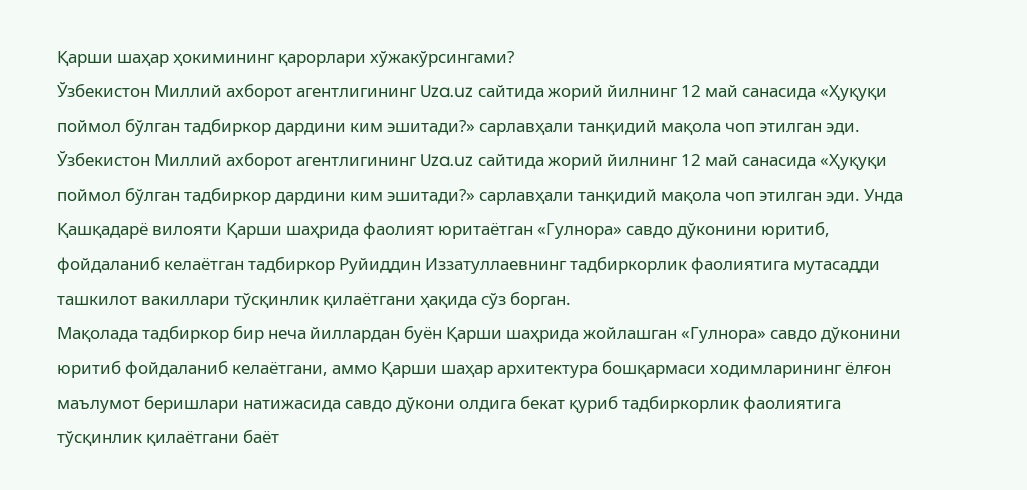Қарши шаҳар ҳокимининг қарорлари хўжакўрсингами?
Ўзбекистон Миллий ахборот агентлигининг Uza.uz сайтида жорий йилнинг 12 май санасида «Ҳуқуқи поймол бўлган тадбиркор дардини ким эшитади?» сарлавҳали танқидий мақола чоп этилган эди.
Ўзбекистон Миллий ахборот агентлигининг Uza.uz сайтида жорий йилнинг 12 май санасида «Ҳуқуқи поймол бўлган тадбиркор дардини ким эшитади?» сарлавҳали танқидий мақола чоп этилган эди. Унда Қашқадарё вилояти Қарши шаҳрида фаолият юритаётган «Гулнора» савдо дўконини юритиб, фойдаланиб келаётган тадбиркор Руйиддин Иззатуллаевнинг тадбиркорлик фаолиятига мутасадди ташкилот вакиллари тўсқинлик қилаётгани ҳақида сўз борган.
Мақолада тадбиркор бир неча йиллардан буён Қарши шаҳрида жойлашган «Гулнора» савдо дўконини юритиб фойдаланиб келаётгани, аммо Қарши шаҳар архитектура бошқармаси ходимларининг ёлғон маълумот беришлари натижасида савдо дўкони олдига бекат қуриб тадбиркорлик фаолиятига тўсқинлик қилаётгани баёт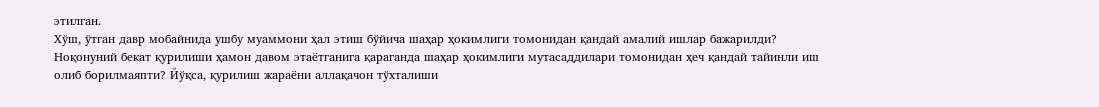этилган.
Хўш, ўтган давр мобайнида ушбу муаммони ҳал этиш бўйича шаҳар ҳокимлиги томонидан қандай амалий ишлар бажарилди?
Ноқонуний бекат қурилиши ҳамон давом этаётганига қараганда шаҳар ҳокимлиги мутасаддилари томонидан ҳеч қандай тайинли иш олиб борилмаяпти? Йўқса, қурилиш жараёни аллақачон тўхталиши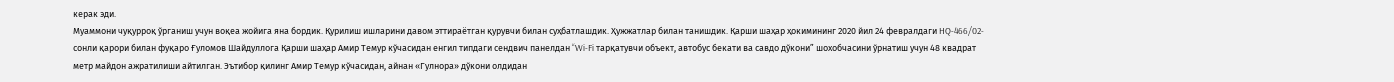керак эди.
Муаммони чуқурроқ ўрганиш учун воқеа жойига яна бордик. Қурилиш ишларини давом эттираётган қурувчи билан суҳбатлашдик. Ҳужжатлар билан танишдик. Қарши шаҳар ҳокимининг 2020 йил 24 февралдаги HQ-466/02-сонли қарори билан фуқаро Ғуломов Шайдуллога Қарши шаҳар Амир Темур кўчасидан енгил типдаги сендвич панелдан “Wi-Fi тарқатувчи объект, автобус бекати ва савдо дўкони” шохобчасини ўрнатиш учун 48 квадрат метр майдон ажратилиши айтилган. Эътибор қилинг Амир Темур кўчасидан, айнан «Гулнора» дўкони олдидан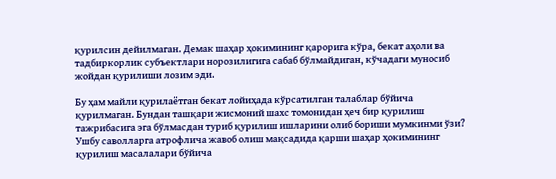қурилсин дейилмаган. Демак шаҳар ҳокимининг қарорига кўра, бекат аҳоли ва тадбиркорлик субъектлари норозилигига сабаб бўлмайдиган, кўчадаги муносиб жойдан қурилиши лозим эди.

Бу ҳам майли қурилаётган бекат лойиҳада кўрсатилган талаблар бўйича қурилмаган. Бундан ташқари жисмоний шахс томонидан ҳеч бир қурилиш тажрибасига эга бўлмасдан туриб қурилиш ишларини олиб бориши мумкинми ўзи? Ушбу саволларга атрофлича жавоб олиш мақсадида қарши шаҳар ҳокимининг қурилиш масалалари бўйича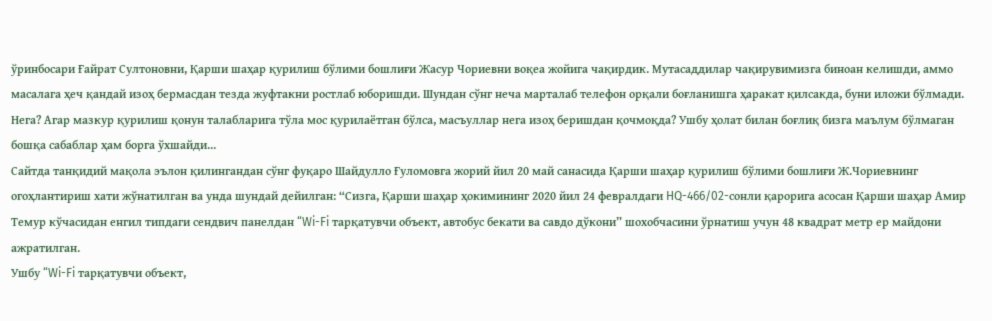ўринбосари Ғайрат Султоновни, Қарши шаҳар қурилиш бўлими бошлиғи Жасур Чориевни воқеа жойига чақирдик. Мутасаддилар чақирувимизга биноан келишди, аммо масалага ҳеч қандай изоҳ бермасдан тезда жуфтакни ростлаб юборишди. Шундан сўнг неча марталаб телефон орқали боғланишга ҳаракат қилсакда, буни иложи бўлмади. Нега? Агар мазкур қурилиш қонун талабларига тўла мос қурилаётган бўлса, масъуллар нега изоҳ беришдан қочмоқда? Ушбу ҳолат билан боғлиқ бизга маълум бўлмаган бошқа сабаблар ҳам борга ўхшайди...
Сайтда танқидий мақола эълон қилингандан сўнг фуқаро Шайдулло Ғуломовга жорий йил 20 май санасида Қарши шаҳар қурилиш бўлими бошлиғи Ж.Чориевнинг огоҳлантириш хати жўнатилган ва унда шундай дейилган: “Сизга, Қарши шаҳар ҳокимининг 2020 йил 24 февралдаги HQ-466/02-сонли қарорига асосан Қарши шаҳар Амир Темур кўчасидан енгил типдаги сендвич панелдан “Wi-Fi тарқатувчи объект, автобус бекати ва савдо дўкони” шохобчасини ўрнатиш учун 48 квадрат метр ер майдони ажратилган.
Ушбу “Wi-Fi тарқатувчи объект,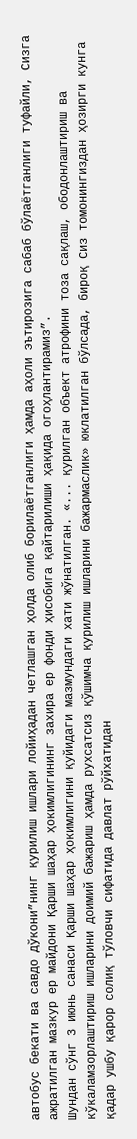автобус бекати ва савдо дўкони”нинг қурилиш ишлари лойиҳадан четлашган ҳолда олиб борилаётганлиги ҳамда аҳоли эътирозига сабаб бўлаётганлиги туфайли, Сизга ажратилган мазкур ер майдони Қарши шаҳар ҳокимлигининг захира ер фонди ҳисобига қайтарилиши ҳақида огоҳлантирамиз”.
Шундан сўнг 3 июнь санаси Қарши шаҳар ҳокимлигини қуйидаги мазмундаги хати жўнатилган. «... қурилган объект атрофини тоза сақлаш, ободонлаштириш ва кўкаламзорлаштириш ишларини доимий бажариш ҳамда рухсатсиз қўшимча қурилиш ишларини бажармаслик» юклатилган бўлсада, бироқ Сиз томонингиздан ҳозирги кунга қадар ушбу қарор солиқ тўловчи сифатида давлат рўйхатидан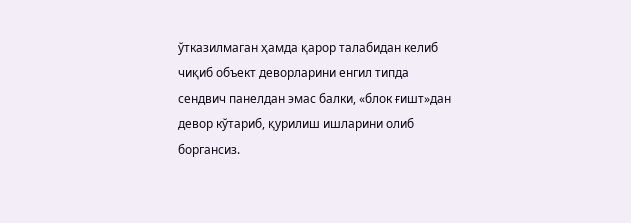ўтказилмаган ҳамда қарор талабидан келиб чиқиб объект деворларини енгил типда сендвич панелдан эмас балки, «блок ғишт»дан девор кўтариб, қурилиш ишларини олиб боргансиз.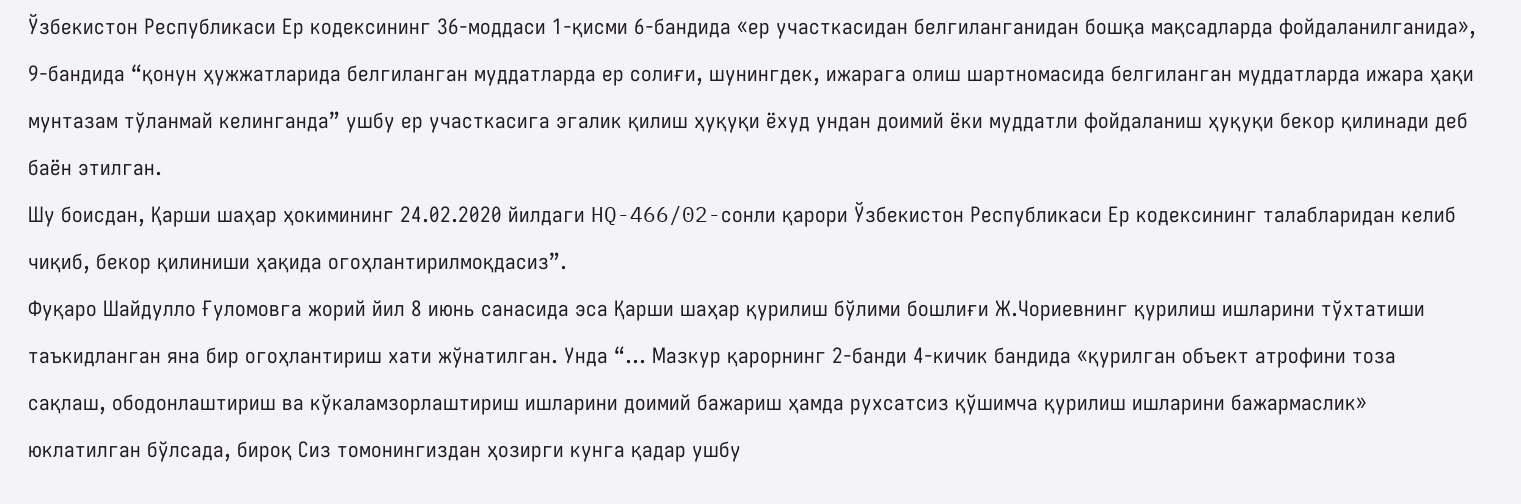Ўзбекистон Республикаси Ер кодексининг 36-моддаси 1-қисми 6-бандида «ер участкасидан белгиланганидан бошқа мақсадларда фойдаланилганида», 9-бандида “қонун ҳужжатларида белгиланган муддатларда ер солиғи, шунингдек, ижарага олиш шартномасида белгиланган муддатларда ижара ҳақи мунтазам тўланмай келинганда” ушбу ер участкасига эгалик қилиш ҳуқуқи ёхуд ундан доимий ёки муддатли фойдаланиш ҳуқуқи бекор қилинади деб баён этилган.
Шу боисдан, Қарши шаҳар ҳокимининг 24.02.2020 йилдаги HQ-466/02-сонли қарори Ўзбекистон Республикаси Ер кодексининг талабларидан келиб чиқиб, бекор қилиниши ҳақида огоҳлантирилмоқдасиз”.
Фуқаро Шайдулло Ғуломовга жорий йил 8 июнь санасида эса Қарши шаҳар қурилиш бўлими бошлиғи Ж.Чориевнинг қурилиш ишларини тўхтатиши таъкидланган яна бир огоҳлантириш хати жўнатилган. Унда “... Мазкур қарорнинг 2-банди 4-кичик бандида «қурилган объект атрофини тоза сақлаш, ободонлаштириш ва кўкаламзорлаштириш ишларини доимий бажариш ҳамда рухсатсиз қўшимча қурилиш ишларини бажармаслик» юклатилган бўлсада, бироқ Сиз томонингиздан ҳозирги кунга қадар ушбу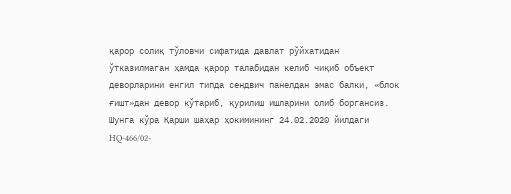қарор солиқ тўловчи сифатида давлат рўйхатидан ўтказилмаган ҳамда қарор талабидан келиб чиқиб объект деворларини енгил типда сендвич панелдан эмас балки, «блок ғишт»дан девор кўтариб, қурилиш ишларини олиб боргансиз. Шунга кўра Қарши шаҳар ҳокимининг 24.02.2020 йилдаги HQ-466/02-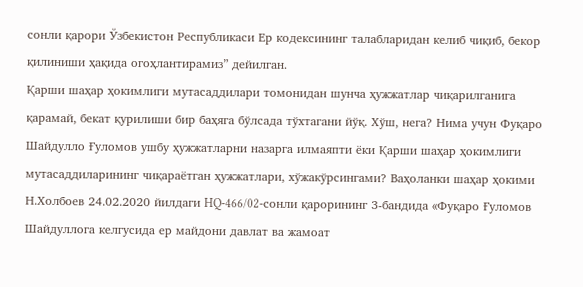сонли қарори Ўзбекистон Республикаси Ер кодексининг талабларидан келиб чиқиб, бекор қилиниши ҳақида огоҳлантирамиз” дейилган.
Қарши шаҳар ҳокимлиги мутасаддилари томонидан шунча ҳужжатлар чиқарилганига қарамай, бекат қурилиши бир баҳяга бўлсада тўхтагани йўқ. Хўш, нега? Нима учун Фуқаро Шайдулло Ғуломов ушбу ҳужжатларни назарга илмаяпти ёки Қарши шаҳар ҳокимлиги мутасаддиларининг чиқараётган ҳужжатлари, хўжакўрсингами? Ваҳоланки шаҳар ҳокими Н.Холбоев 24.02.2020 йилдаги HQ-466/02-сонли қарорининг 3-бандида «Фуқаро Ғуломов Шайдуллога келгусида ер майдони давлат ва жамоат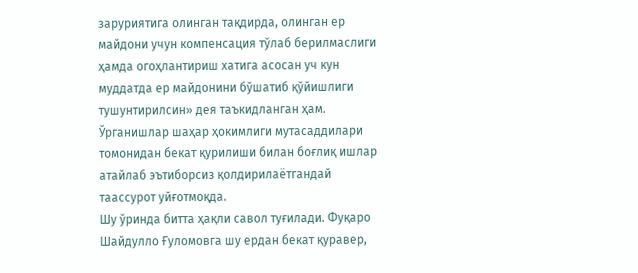заруриятига олинган тақдирда, олинган ер майдони учун компенсация тўлаб берилмаслиги ҳамда огоҳлантириш хатига асосан уч кун муддатда ер майдонини бўшатиб қўйишлиги тушунтирилсин» дея таъкидланган ҳам. Ўрганишлар шаҳар ҳокимлиги мутасаддилари томонидан бекат қурилиши билан боғлиқ ишлар атайлаб эътиборсиз қолдирилаётгандай таассурот уйғотмоқда.
Шу ўринда битта ҳақли савол туғилади. Фуқаро Шайдулло Ғуломовга шу ердан бекат қуравер,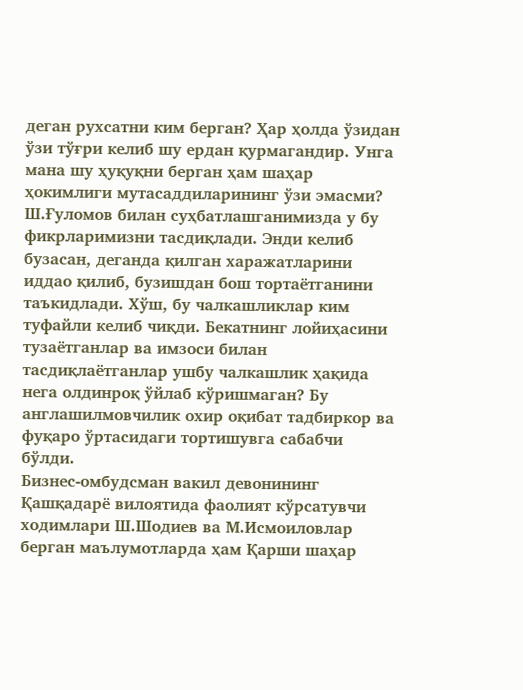деган рухсатни ким берган? Ҳар ҳолда ўзидан ўзи тўғри келиб шу ердан қурмагандир. Унга мана шу ҳуқуқни берган ҳам шаҳар ҳокимлиги мутасаддиларининг ўзи эмасми? Ш.Ғуломов билан суҳбатлашганимизда у бу фикрларимизни тасдиқлади. Энди келиб бузасан, деганда қилган харажатларини иддао қилиб, бузишдан бош тортаётганини таъкидлади. Хўш, бу чалкашликлар ким туфайли келиб чиқди. Бекатнинг лойиҳасини тузаётганлар ва имзоси билан тасдиқлаётганлар ушбу чалкашлик ҳақида нега олдинроқ ўйлаб кўришмаган? Бу англашилмовчилик охир оқибат тадбиркор ва фуқаро ўртасидаги тортишувга сабабчи бўлди.
Бизнес-омбудсман вакил девонининг Қашқадарё вилоятида фаолият кўрсатувчи ходимлари Ш.Шодиев ва М.Исмоиловлар берган маълумотларда ҳам Қарши шаҳар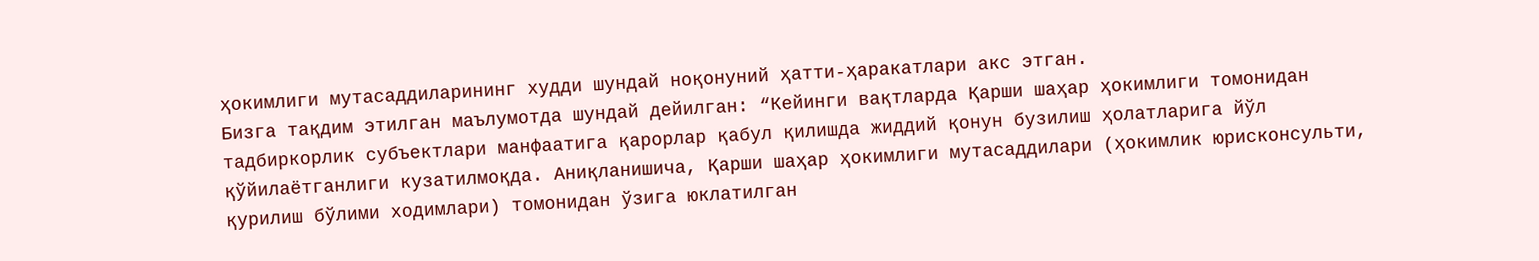ҳокимлиги мутасаддиларининг худди шундай ноқонуний ҳатти-ҳаракатлари акс этган.
Бизга тақдим этилган маълумотда шундай дейилган: “Кейинги вақтларда Қарши шаҳар ҳокимлиги томонидан тадбиркорлик субъектлари манфаатига қарорлар қабул қилишда жиддий қонун бузилиш ҳолатларига йўл қўйилаётганлиги кузатилмоқда. Аниқланишича, Қарши шаҳар ҳокимлиги мутасаддилари (ҳокимлик юрисконсульти, қурилиш бўлими ходимлари) томонидан ўзига юклатилган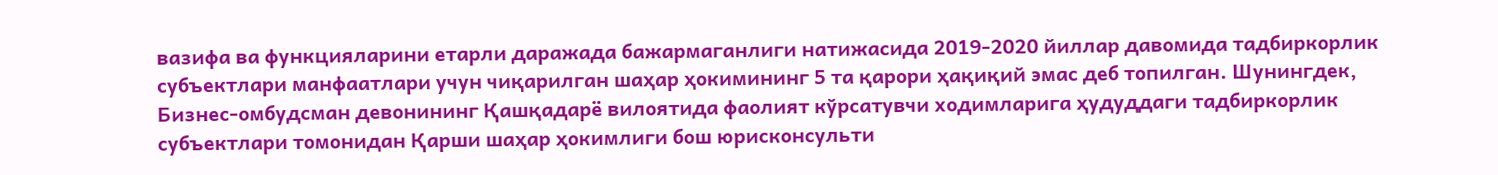вазифа ва функцияларини етарли даражада бажармаганлиги натижасида 2019-2020 йиллар давомида тадбиркорлик субъектлари манфаатлари учун чиқарилган шаҳар ҳокимининг 5 та қарори ҳақиқий эмас деб топилган. Шунингдек, Бизнес-омбудсман девонининг Қашқадарё вилоятида фаолият кўрсатувчи ходимларига ҳудуддаги тадбиркорлик субъектлари томонидан Қарши шаҳар ҳокимлиги бош юрисконсульти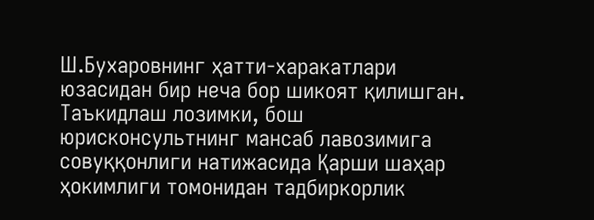Ш.Бухаровнинг ҳатти-харакатлари юзасидан бир неча бор шикоят қилишган.
Таъкидлаш лозимки, бош юрисконсультнинг мансаб лавозимига совуққонлиги натижасида Қарши шаҳар ҳокимлиги томонидан тадбиркорлик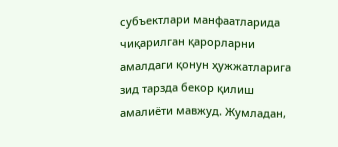субъектлари манфаатларида чиқарилган қарорларни амалдаги қонун ҳужжатларига зид тарзда бекор қилиш амалиёти мавжуд. Жумладан,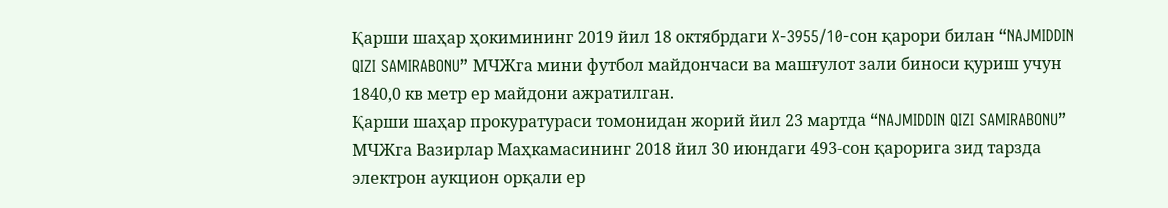Қарши шаҳар ҳокимининг 2019 йил 18 октябрдаги X-3955/10-сон қарори билан “NAJMIDDIN QIZI SAMIRABONU” МЧЖга мини футбол майдончаси ва машғулот зали биноси қуриш учун 1840,0 кв метр ер майдони ажратилган.
Қарши шаҳар прокуратураси томонидан жорий йил 23 мартда “NAJMIDDIN QIZI SAMIRABONU” МЧЖга Вазирлар Маҳкамасининг 2018 йил 30 июндаги 493-сон қарорига зид тарзда электрон аукцион орқали ер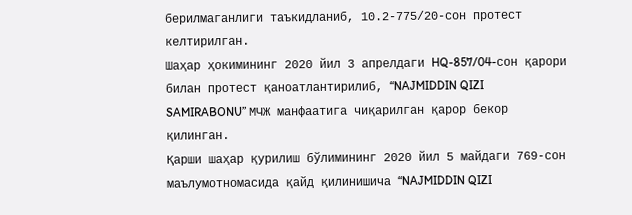берилмаганлиги таъкидланиб, 10.2-775/20-сон протест келтирилган.
Шаҳар ҳокимининг 2020 йил 3 апрелдаги HQ-857/04-сон қарори билан протест қаноатлантирилиб, “NAJMIDDIN QIZI SAMIRABONU” МЧЖ манфаатига чиқарилган қарор бекор қилинган.
Қарши шаҳар қурилиш бўлимининг 2020 йил 5 майдаги 769-сон маълумотномасида қайд қилинишича “NAJMIDDIN QIZI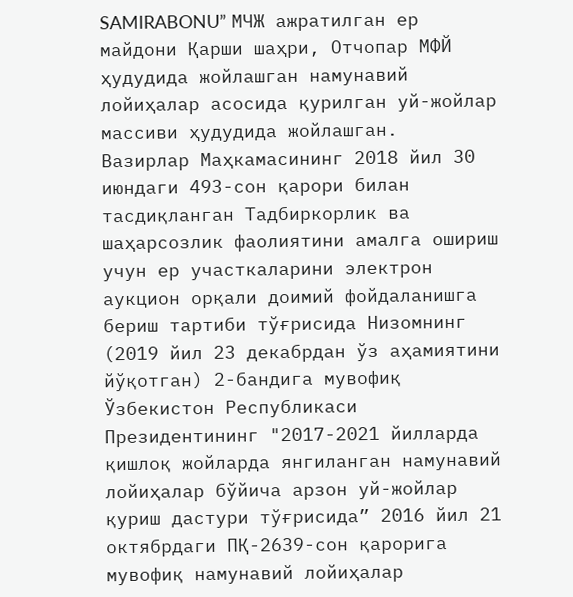SAMIRABONU” МЧЖ ажратилган ер майдони Қарши шаҳри, Отчопар МФЙ ҳудудида жойлашган намунавий лойиҳалар асосида қурилган уй-жойлар массиви ҳудудида жойлашган.
Вазирлар Маҳкамасининг 2018 йил 30 июндаги 493-сон қарори билан тасдиқланган Тадбиркорлик ва шаҳарсозлик фаолиятини амалга ошириш учун ер участкаларини электрон аукцион орқали доимий фойдаланишга бериш тартиби тўғрисида Низомнинг (2019 йил 23 декабрдан ўз аҳамиятини йўқотган) 2-бандига мувофиқ Ўзбекистон Республикаси Президентининг "2017-2021 йилларда қишлоқ жойларда янгиланган намунавий лойиҳалар бўйича арзон уй-жойлар қуриш дастури тўғрисида” 2016 йил 21 октябрдаги ПҚ-2639-сон қарорига мувофиқ намунавий лойиҳалар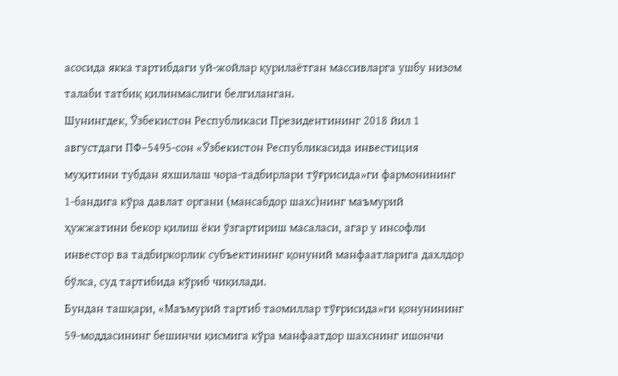асосида якка тартибдаги уй-жойлар қурилаётган массивларга ушбу низом талаби татбиқ қилинмаслиги белгиланган.
Шунингдек, Ўзбекистон Республикаси Президентининг 2018 йил 1 августдаги ПФ–5495-сон «Ўзбекистон Республикасида инвестиция муҳитини тубдан яхшилаш чора-тадбирлари тўғрисида»ги фармонининг
1-бандига кўра давлат органи (мансабдор шахс)нинг маъмурий ҳужжатини бекор қилиш ёки ўзгартириш масаласи, агар у инсофли инвестор ва тадбиркорлик субъектининг қонуний манфаатларига дахлдор бўлса, суд тартибида кўриб чиқилади.
Бундан ташқари, «Маъмурий тартиб таомиллар тўғрисида»ги қонунининг 59-моддасининг бешинчи қисмига кўра манфаатдор шахснинг ишончи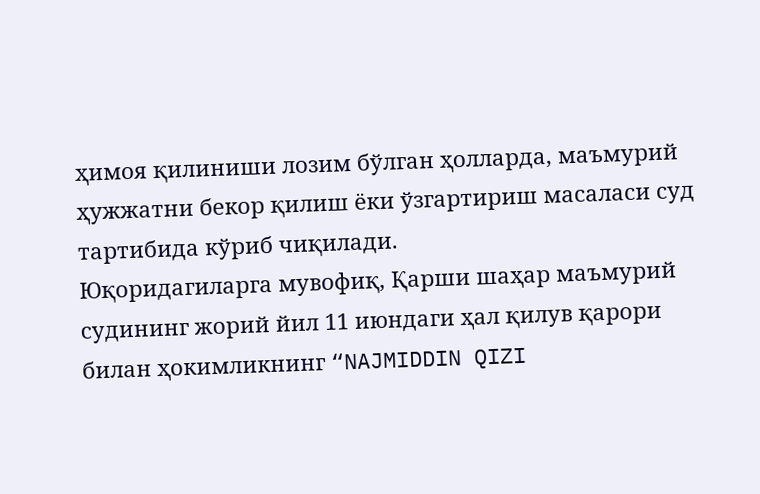ҳимоя қилиниши лозим бўлган ҳолларда, маъмурий ҳужжатни бекор қилиш ёки ўзгартириш масаласи суд тартибида кўриб чиқилади.
Юқоридагиларга мувофиқ, Қарши шаҳар маъмурий судининг жорий йил 11 июндаги ҳал қилув қарори билан ҳокимликнинг “NAJMIDDIN QIZI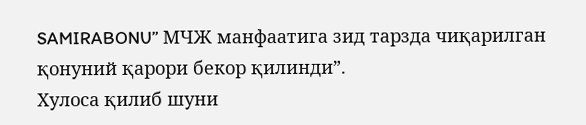SAMIRABONU” МЧЖ манфаатига зид тарзда чиқарилган қонуний қарори бекор қилинди”.
Хулоса қилиб шуни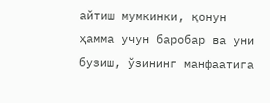айтиш мумкинки, қонун ҳамма учун баробар ва уни бузиш, ўзининг манфаатига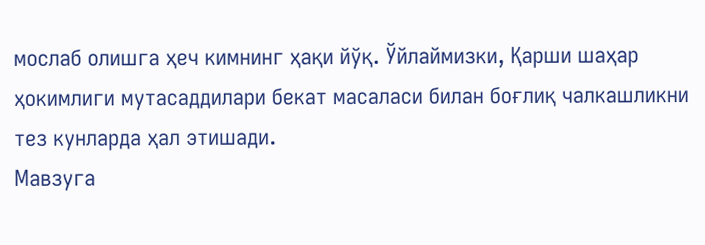мослаб олишга ҳеч кимнинг ҳақи йўқ. Ўйлаймизки, Қарши шаҳар ҳокимлиги мутасаддилари бекат масаласи билан боғлиқ чалкашликни тез кунларда ҳал этишади.
Мавзуга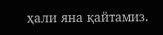ҳали яна қайтамиз.